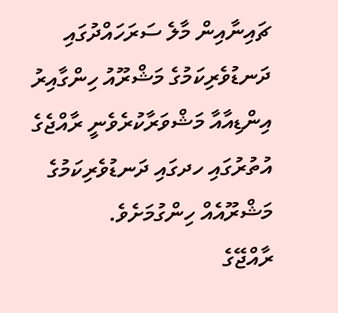ޗައިނާއިން މާލެ ސަރަހައްދުގައި ދަނޑުވެރިކަމުގެ މަޝްރޫއު ހިންގާއިރު އިންޑިއާއާ މަޝްވަރާކުރެވެނީ ރާއްޖެގެ އުތުރުގައި ހދގައި ދަނޑުވެރިކަމުގެ މަޝްރޫއެއް ހިންގުމަށެވެ.
ރާއްޖޭގެ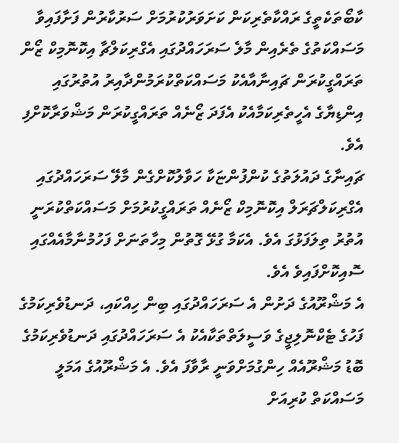ކާބޯތަކެތީގެ ރައްކާތެރިކަން ކަށަވަރުކުރުމަށް ސަރުކާރުން ފަށާފައިވާ މަސައްކަތުގެ ތެރެއިން މާލެ ސަރަހައްދުގައި އެގްރިކަލްޗާ އިކޮނޮމިކް ޒޯން ތަރައްގީކުރަން ޗައިނާއާއެކު މަސައްކަތްކުރަމުންދާއިރު އުތުރުގައި އިންޑިޔާގެ އެހީތެރިކަމާއެކު އެފަދަ ޒޯނެއް ތަރައްގީކުރަން މަޝްވަރާކޮށްފި އެވެ.
ޗައިނާގެ ދައުލަތުގެ ކުންފުންޏަކާ ހަވާލުކޮށްގެން މާލޭ ސަރަހައްދުގައި އެގްރިކަލްޗަރަލް އިކޮނޮމިކް ޒޯނެއް ތަރައްގީކުރުމަށް މަސައްކަތްކުރަނީ އުތުރު ތިލަފަޅުގަ އެވެ. އެކަމާ ގުޅޭ ގޮތުން މިހާތަނަށް ފަހުމުނާމާއެއްގައި ސޮއިކޮށްފައިވެ އެވެ.
އެ މަޝްރޫއުގެ ދަށުން އެ ސަރަހައްދުގައި ބިން ހިއްކައި، ދަނޑުވެރިކަމުގެ ފަހުގެ ޓެކްނޮލިޖީގެ ވަސީލަތްތަކާއެކު އެ ސަރަހައްދުގައި ދަނޑުވެރިކަމުގެ ބޮޑު މަޝްރޫއެއް ހިންގުމަށްވަނީ ރާވާފަ އެވެ. އެ މަޝްރޫއުގެ އަމަލީ މަސައްކަތް ކުރިއަށް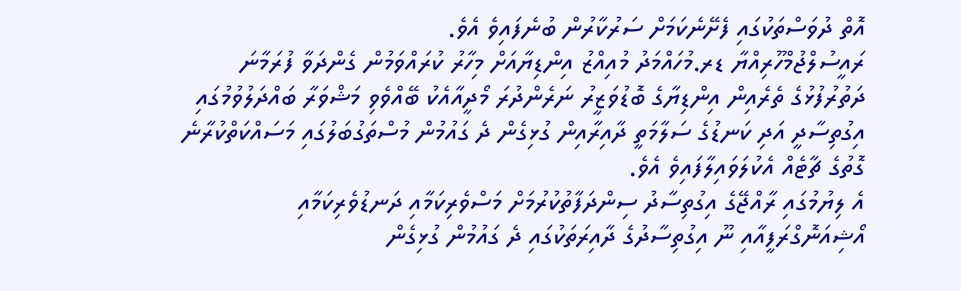އޮތް ދުވަސްތަކުގައި ފެށޭނެކަމަށް ސަރުކާރުން ބުނެފައިވެ އެވެ.
ރައީސުލްޖުމްހޫރިއްޔާ ޑރ.މުހައްމަދު މުއިއްޒު އިންޑިޔާއަށް މިހާރު ކުރައްވަމުން ގެންދަވާ ފުރަމާނަ ދަތުރުފުޅުގެ ތެރެއިން އިންޑިޔާގެ ބޮޑުވަޒީރު ނަރެންދުރަ މޯދީއާއެކު ބޭއްވެވި މަޝްވަރާ ބައްދަލުވުމުގައި އިގުތިސާދީ އަދި ކަނޑުގެ ސަލާމަތީ ދާއިރާއިން ގުޅިގެން ދެ ގައުމުން މުސްތަގުބަލުގައި މަސައްކަތްކުރާނެ ގޮތުގެ ޗާޓެއް އެކުލަވައިލާފައިވެ އެވެ.
އެ ލިޔުމުގައި ރާއްޖޭގެ އިގުތިސާދު ސިންދަފާތުކުރުމަށް މަސްވެރިކަމާއި ދަނޑުވެރިކަމާއި އޯޝިއަނޮގްރަފީއާއި ނޫ އިގުތިސާދުގެ ދާއިރަތަކުގައި ދެ ގައުމުން ގުޅިގެން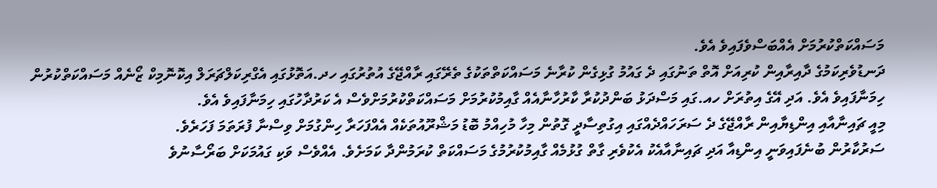މަސައްކަތްކުރުމަށް އެއްބަސްވެފައިވެ އެވެ.
ދަނޑުވެރިކަމުގެ ދާއިރާއިން ކުރިއަށް އޮތް ތަނުގައި ދެ ގައުމު ގުޅިގެން ކުރާނެ މަސައްކަތްތަކުގެ ތެރޭގައި ރާއްޖޭގެ އުތުރުގައި ހދ.އަތޮޅުގައި އެގްރިކަލްޗަރަލް އިކޮނޮމިކް ޒޯނެއް މަސައްކަތްކުރުން ހިމަނާފައިވެ އެވެ. އަދި އޭގެ އިތުރަށް ހއ.ގައި މަސްދަޅު ބަންދުކުރާ ކާރުހާނާއެއް ގާއިމުކުރުމަށް މަސައްކަތްކުރުމަށްވެސް އެ ކަރުދާހުގައި ހިމަނާފައިވެ އެވެ.
މިއީ ޗައިނާއާއި އިންޑިޔާއިން ރާއްޖޭގެ ދެ ސަރަހައްދެއްގައި އިގުތިސާދީ ގޮތުން މިހާ މުހިއްމު ބޮޑު މަޝްރޫއުތަކެއް އެއްފަހަރާ ހިންގުމަށް ވިސްނާ ފުރަތަމަ ފަހަރެވެ.
ސަރުކާރުން ބުނެފައިވަނީ އިންޑިއާ އަދި ޗައިނާއާއެކު އެކުވެރި ގާތް ގުޅުމެއް ގާއިމުކުރުމުގެ މަސައްކަތް ކުރަމުންދާ ކަމަށެވެ. އެއްވެސް ވަކި ގައުމަކަށް ބަރޯސާނުވެ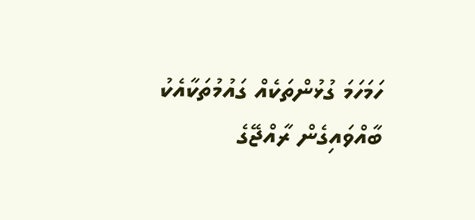ހަމަހަމަ ގުޅުންތަކެއް ގައުމުތަކާއެކު ބާއްވައިގެން ރާއްޖޭގެ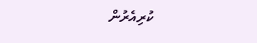ކުރިއެރުން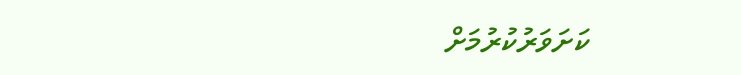ކަށަވަރުކުރުމަށް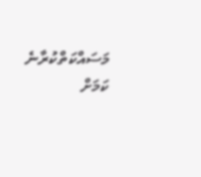މަސައްކަތްކުރާނެ ކަމަށް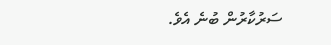ސަރުކާރުން ބުނެ އެވެ.